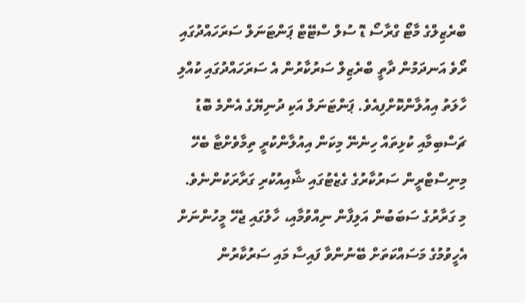ބްރެޒިލްގެ މާޓޯ ގްރާސޯ ޑޮ ސުލް ސްޓޭޓް ޕަންޓަނަލް ސަރަހައްދުގައި ރޯވެ އަނދަމުން ދާތީ ބްރެޒިލް ސަރުކާރުން އެ ސަރަހައްދުގައި ކުއްލި ހާލަތު އިއުލާންކޮށްފިއެވެ. ޕަންޓަނަލް އަކި ދުނިޔޭގެ އެންމެ ބޮޑު ޗަސްބިމާއި ކުޅިތައް ހިނެނޭ މިކަން އިއުލާންކުރީ ތިމާވެށްޓާ ބެހޭ މިނިސްޓްރީން ސަރުކާރުގެ ގެޒެޓުގައި ޝާއިއުކުރި ގަރާރަކުންނެވެ.
މި ގަރާރުގެ ސަބަބުން އަލިފާން ނިއްވުމާއި، ހާލުގައި ޖެހޭ މީހުންނަށް އެހީވުމުގެ މަސައްކަތަށް ބޭނުންވާ ފައިސާ މައި ސަރުކާރުން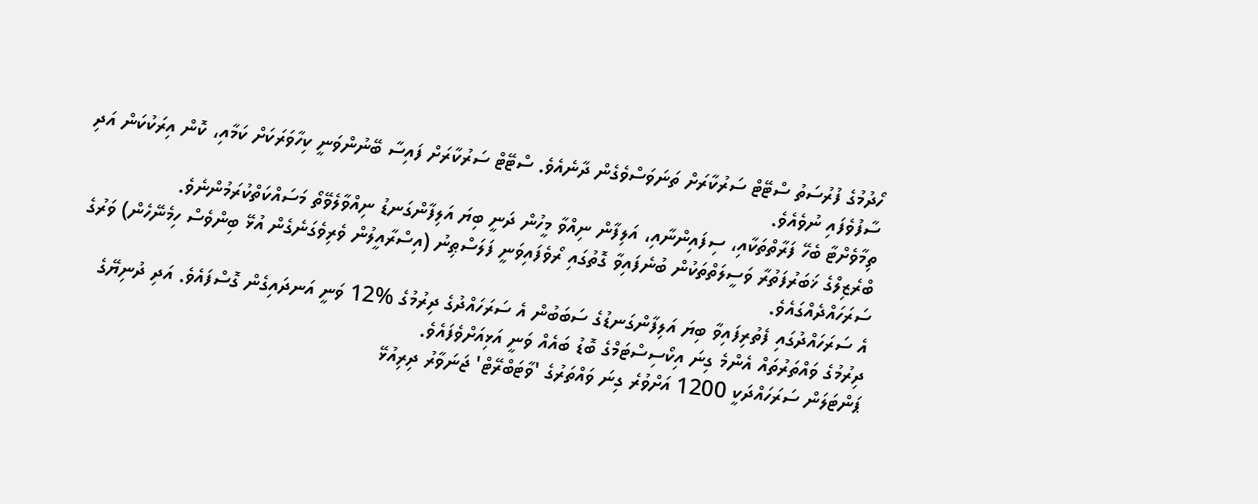ހޯދުމުގެ ފުރުސަތު ސްޓޭޓް ސަރުކާރަށް ތަނަވަސްވެގެން ދާނެއެވެ. ސްޓޭޓް ސަރުކާރަށް ފައިސާ ބޭނުންވަނީ ކިހާވަރަކަށް ކަމާއި، ކޮން އިރަކުކަން އަދި ސާފުވެފައި ނުވެއެވެ.
ތިމާވެށްޓާ ބެހޭ ފަރާތްތަކާއި، ސިފައިންނާއި، އަލިފާން ނިއްވާ މީހުން ދަނީ ބިޔަ އަލިފާންގަނޑު ނިއްވާލެވޭތޯ މަސައްކަތްކުރަމުންނެވެ.
ބްރެޒިލްގެ ޚަބަރުފަތުރާ ވަސީލަތްތަކުން ބުނެފައިވާ ގޮތުގައި ރޯވެފައިވަނީ ފަލަސްޠިނު (އިސްރާއީލުން ވެރިވެގަނެގެން އުޅޭ ބިންވެސް ހިމެނޭހެން) ވަރުގެ ސަރަހައްދެއްގައެވެ.
އެ ސަރަހައްދުގައި ފެތުރިފައިވާ ބިޔަ އަލިފާންގަނޑުގެ ސަބަބުން އެ ސަރަހައްދުގެ ދިރުމުގެ %12 ވަނީ އަނދައިގެން ގޮސްފައެވެ. އަދި ދުނިޔޭގެ ދިރުމުގެ ވައްތަރުތައް އެންމެ ގިނަ އިކޯސިސްޓަމްގެ ބޮޑު ބައެއް ވަނީ އަޅިއަށްވެފައެވެ.
ޕަންޓަލަން ސަރަހައްދަކީ 1200 އަށްވުރެ ގިނަ ވައްތަރުގެ 'ވާޓަބްރޭޓް' ޖަނަވާރު ދިރިއުޅޭ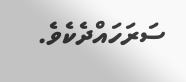ސަރަހައްދެކެވެ.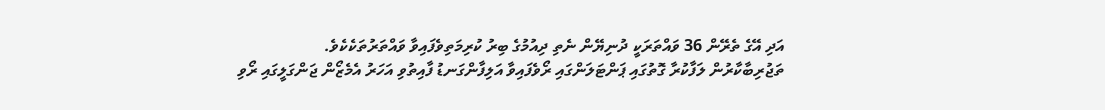އަދި އޭގެ ތެރޭން 36 ވައްތަރަކީ ދުނިޔޭން ނެތި ދިއުމުގެ ބިރު ކުރިމަތިވެފައިވާ ވައްތަރުތަކެކެވެ.
ތަޖުރިބާކާރުން ލަފާކުރާ ގޮތުގައި ޕަންޓަލަންގައި ރޯވެފައިވާ އަލިފާންގަނޑު ފާއިތުވި އަހަރު އެމެޒޯން ޖަންގަލީގައި ރޯވި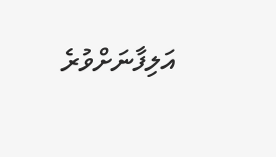އަލިފާނަށްވުރެ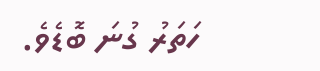ހަތަރު ގުނަ ބޮޑެވެ.